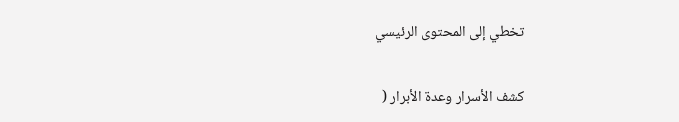تخطي إلى المحتوى الرئيسي

كشف الأسرار وعدة الأبرار (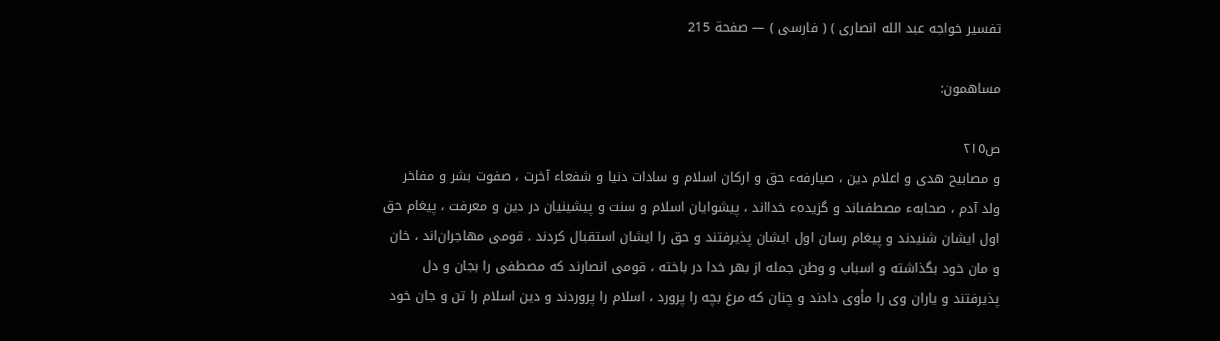تفسير خواجه عبد الله انصارى ) ( فارسى ) — صفحة 215

مساهمون:

ص٢١٥
و مصابيح هدى و اعلام دين ، صيارفهء حق و اركان اسلام و سادات دنيا و شفعاء آخرت ، صفوت بشر و مفاخر ولد آدم ، صحابهء مصطفىاند و گزيدهء خدااند ، پيشوايان اسلام و سنت و پيشينيان در دين و معرفت ، پيغام حق اول ايشان شنيدند و پيغام رسان اول ايشان پذيرفتند و حق را ايشان استقبال كردند . قومى مهاجران‌اند ، خان و مان خود بگذاشته و اسباب و وطن جمله از بهر خدا در باخته ، قومى انصارند كه مصطفى را بجان و دل پذيرفتند و ياران وى را مأوى دادند و چنان كه مرغ بچه را پرورد ، اسلام را پروردند و دين اسلام را تن و جان خود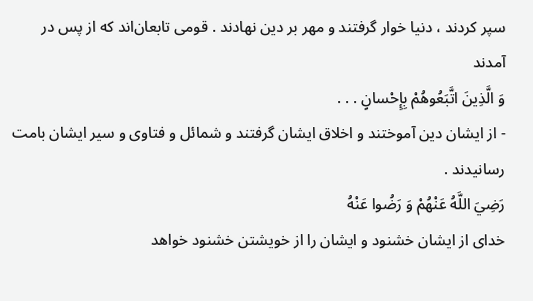سپر كردند ، دنيا خوار گرفتند و مهر بر دين نهادند . قومى تابعان‌اند كه از پس در آمدند
وَ الَّذِينَ اتَّبَعُوهُمْ بِإِحْسانٍ . . .
- از ايشان دين آموختند و اخلاق ايشان گرفتند و شمائل و فتاوى و سير ايشان بامت رسانيدند .
رَضِيَ اللَّهُ عَنْهُمْ وَ رَضُوا عَنْهُ
خداى از ايشان خشنود و ايشان را از خويشتن خشنود خواهد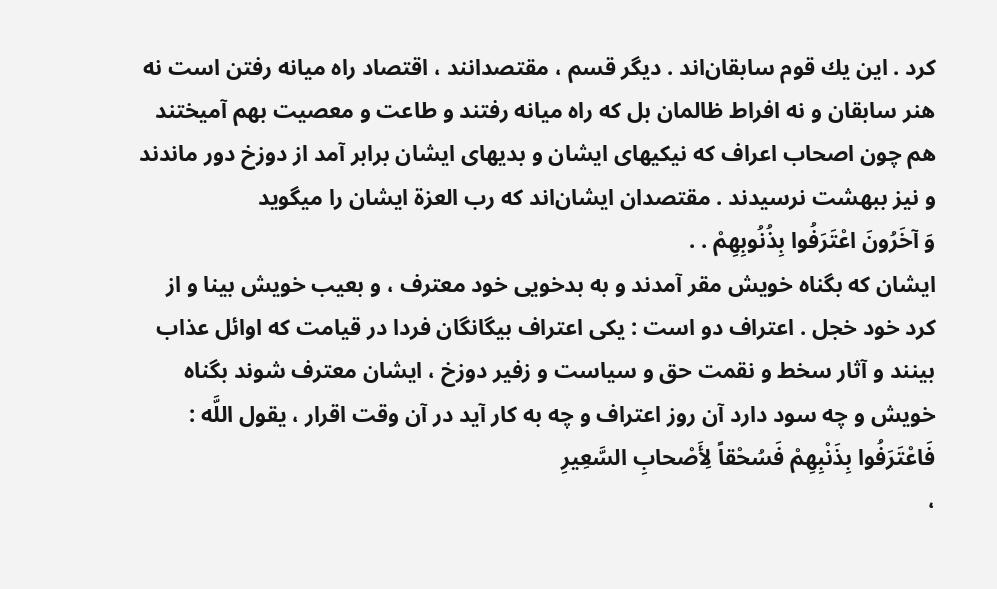كرد . اين يك قوم سابقان‌اند . ديگر قسم ، مقتصدانند ، اقتصاد راه ميانه رفتن است نه هنر سابقان و نه افراط ظالمان بل كه راه ميانه رفتند و طاعت و معصيت بهم آميختند هم چون اصحاب اعراف كه نيكيهاى ايشان و بديهاى ايشان برابر آمد از دوزخ دور ماندند و نيز ببهشت نرسيدند . مقتصدان ايشان‌اند كه رب العزة ايشان را ميگويد
وَ آخَرُونَ اعْتَرَفُوا بِذُنُوبِهِمْ . .
ايشان كه بگناه خويش مقر آمدند و به بدخويى خود معترف ، و بعيب خويش بينا و از كرد خود خجل . اعتراف دو است : يكى اعتراف بيگانگان فردا در قيامت كه اوائل عذاب بينند و آثار سخط و نقمت حق و سياست و زفير دوزخ ، ايشان معترف شوند بگناه خويش و چه سود دارد آن روز اعتراف و چه به كار آيد در آن وقت اقرار ، يقول اللَّه :
فَاعْتَرَفُوا بِذَنْبِهِمْ فَسُحْقاً لِأَصْحابِ السَّعِيرِ
،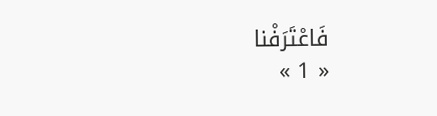فَاعْتَرَفْنا
« 1 »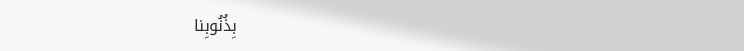بِذُنُوبِنا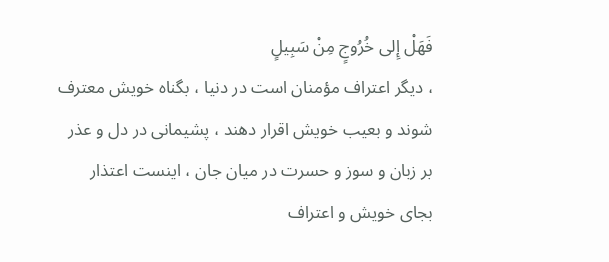فَهَلْ إِلى خُرُوجٍ مِنْ سَبِيلٍ
، ديگر اعتراف مؤمنان است در دنيا ، بگناه خويش معترف شوند و بعيب خويش اقرار دهند ، پشيمانى در دل و عذر بر زبان و سوز و حسرت در ميان جان ، اينست اعتذار بجاى خويش و اعتراف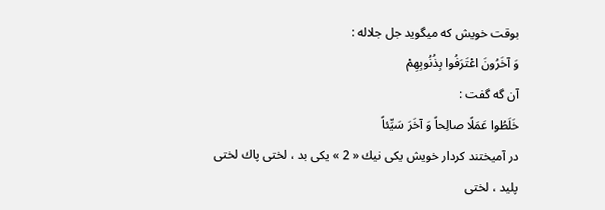بوقت خويش كه ميگويد جل جلاله :
وَ آخَرُونَ اعْتَرَفُوا بِذُنُوبِهِمْ
آن گه گفت :
خَلَطُوا عَمَلًا صالِحاً وَ آخَرَ سَيِّئاً
در آميختند كردار خويش يكى نيك « 2 » يكى بد ، لختى پاك لختى پليد ، لختى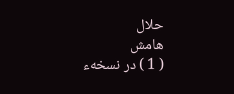حلال
هامش
( 1 ) در نسخهء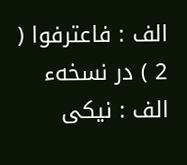الف : فاعترفوا ( 2 ) در نسخهء الف : نيكى